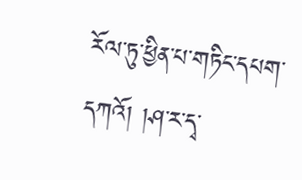རོལ་ཏུ་ཕྱིན་པ་གཏིང་དཔག་དཀའོ། །ཤ་ར་དྭ་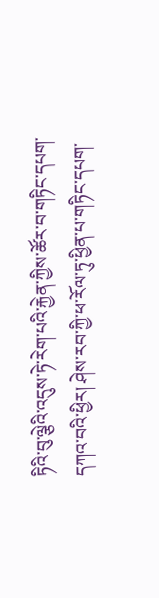ཏིའི་བུ་ལྕེའི་འདུས་ཏེ་རེག་པའི་རྐྱེན་ཀྱིས་ཚོར་བ་གཏིང་དཔག་དཀའ་བའི་ཕྱིར། ཤེས་རབ་ཀྱི་ཕ་རོལ་ཏུ་ཕྱིན་པ་གཏིང་དཔག་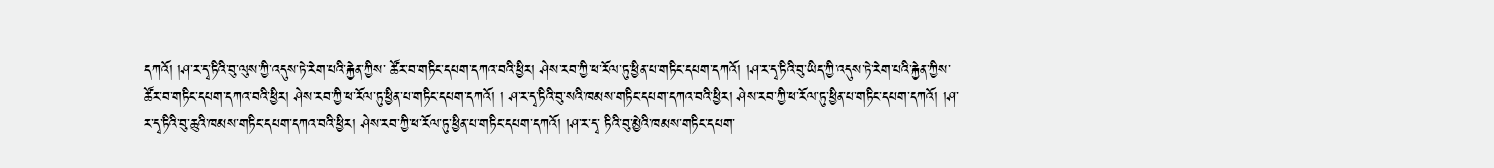དཀའོ། །ཤ་ར་དྭ་ཏིའི་བུ་ལུས་ཀྱི་འདུས་ཏེ་རེག་པའི་རྐྱེན་ཀྱིས་ ཚོར་བ་གཏིང་དཔག་དཀའ་བའི་ཕྱིར། ཤེས་རབ་ཀྱི་ཕ་རོལ་ཏུ་ཕྱིན་པ་གཏིང་དཔག་དཀའོ། །ཤ་ར་དྭ་ཏིའི་བུ་ཡིད་ཀྱི་འདུས་ཏེ་རེག་པའི་རྐྱེན་ཀྱིས་ཚོར་བ་གཏིང་དཔག་དཀའ་བའི་ཕྱིར། ཤེས་རབ་ཀྱི་ཕ་རོལ་ཏུ་ཕྱིན་པ་གཏིང་དཔག་དཀའོ། ། ཤ་ར་དྭ་ཏིའི་བུ་སའི་ཁམས་གཏིང་དཔག་དཀའ་བའི་ཕྱིར། ཤེས་རབ་ཀྱི་ཕ་རོལ་ཏུ་ཕྱིན་པ་གཏིང་དཔག་དཀའོ། །ཤ་ར་དྭ་ཏིའི་བུ་ཆུའི་ཁམས་གཏིང་དཔག་དཀའ་བའི་ཕྱིར། ཤེས་རབ་ཀྱི་ཕ་རོལ་ཏུ་ཕྱིན་པ་གཏིང་དཔག་དཀའོ། །ཤ་ར་དྭ་ ཏིའི་བུ་མྱེའི་ཁམས་གཏིང་དཔག་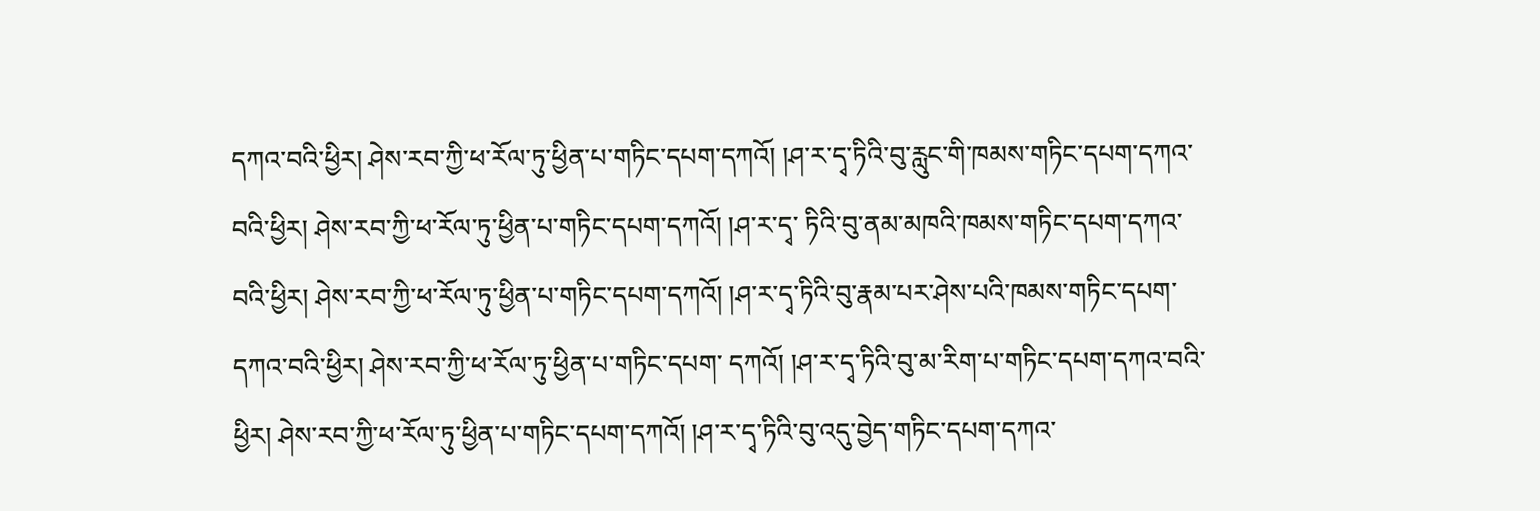དཀའ་བའི་ཕྱིར། ཤེས་རབ་ཀྱི་ཕ་རོལ་ཏུ་ཕྱིན་པ་གཏིང་དཔག་དཀའོ། །ཤ་ར་དྭ་ཏིའི་བུ་རླུང་གི་ཁམས་གཏིང་དཔག་དཀའ་བའི་ཕྱིར། ཤེས་རབ་ཀྱི་ཕ་རོལ་ཏུ་ཕྱིན་པ་གཏིང་དཔག་དཀའོ། །ཤ་ར་དྭ་ ཏིའི་བུ་ནམ་མཁའི་ཁམས་གཏིང་དཔག་དཀའ་བའི་ཕྱིར། ཤེས་རབ་ཀྱི་ཕ་རོལ་ཏུ་ཕྱིན་པ་གཏིང་དཔག་དཀའོ། །ཤ་ར་དྭ་ཏིའི་བུ་རྣམ་པར་ཤེས་པའི་ཁམས་གཏིང་དཔག་དཀའ་བའི་ཕྱིར། ཤེས་རབ་ཀྱི་ཕ་རོལ་ཏུ་ཕྱིན་པ་གཏིང་དཔག་ དཀའོ། །ཤ་ར་དྭ་ཏིའི་བུ་མ་རིག་པ་གཏིང་དཔག་དཀའ་བའི་ཕྱིར། ཤེས་རབ་ཀྱི་ཕ་རོལ་ཏུ་ཕྱིན་པ་གཏིང་དཔག་དཀའོ། །ཤ་ར་དྭ་ཏིའི་བུ་འདུ་བྱེད་གཏིང་དཔག་དཀའ་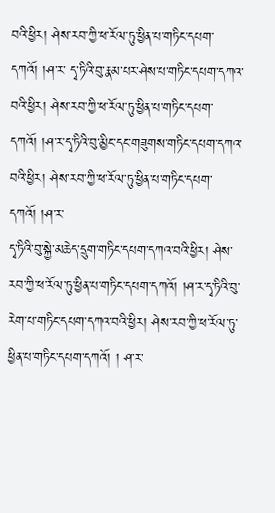བའི་ཕྱིར། ཤེས་རབ་ཀྱི་ཕ་རོལ་ཏུ་ཕྱིན་པ་གཏིང་དཔག་དཀའོ། །ཤ་ར་ དྭ་ཏིའི་བུ་རྣམ་པར་ཤེས་པ་གཏིང་དཔག་དཀའ་བའི་ཕྱིར། ཤེས་རབ་ཀྱི་ཕ་རོལ་ཏུ་ཕྱིན་པ་གཏིང་དཔག་དཀའོ། །ཤ་ར་དྭ་ཏིའི་བུ་མྱིང་དང་གཟུགས་གཏིང་དཔག་དཀའ་བའི་ཕྱིར། ཤེས་རབ་ཀྱི་ཕ་རོལ་ཏུ་ཕྱིན་པ་གཏིང་དཔག་དཀའོ། །ཤ་ར་
དྭ་ཏིའི་བུ་སྐྱེ་མཆེད་དྲུག་གཏིང་དཔག་དཀའ་བའི་ཕྱིར། ཤེས་རབ་ཀྱི་ཕ་རོལ་ཏུ་ཕྱིན་པ་གཏིང་དཔག་དཀའོ། །ཤ་ར་དྭ་ཏིའི་བུ་རེག་པ་གཏིང་དཔག་དཀའ་བའི་ཕྱིར། ཤེས་རབ་ཀྱི་ཕ་རོལ་ཏུ་ཕྱིན་པ་གཏིང་དཔག་དཀའོ། ། ཤ་ར་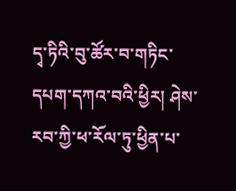དྭ་ཏིའི་བུ་ཚོར་བ་གཏིང་དཔག་དཀའ་བའི་ཕྱིར། ཤེས་རབ་ཀྱི་ཕ་རོལ་ཏུ་ཕྱིན་པ་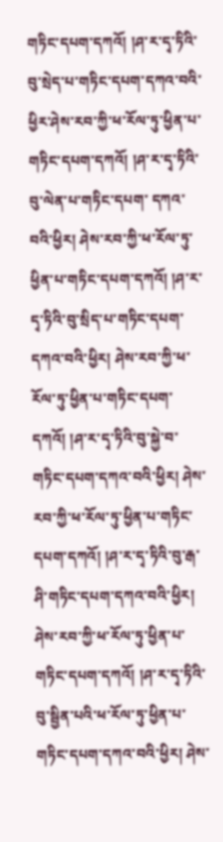གཏིང་དཔག་དཀའོ། །ཤ་ར་དྭ་ཏིའི་བུ་སྲེད་པ་གཏིང་དཔག་དཀའ་བའི་ཕྱིར་ཤེས་རབ་ཀྱི་ཕ་རོལ་ཏུ་ཕྱིན་པ་གཏིང་དཔག་དཀའོ། །ཤ་ར་དྭ་ཏིའི་བུ་ལེན་པ་གཏིང་དཔག་ དཀའ་བའི་ཕྱིར། ཤེས་རབ་ཀྱི་ཕ་རོལ་ཏུ་ཕྱིན་པ་གཏིང་དཔག་དཀའོ། །ཤ་ར་དྭ་ཏིའི་བུ་སྲིད་པ་གཏིང་དཔག་དཀའ་བའི་ཕྱིར། ཤེས་རབ་ཀྱི་ཕ་རོལ་ཏུ་ཕྱིན་པ་གཏིང་དཔག་དཀའོ། །ཤ་ར་དྭ་ཏིའི་བུ་སྐྱེ་བ་གཏིང་དཔག་དཀའ་བའི་ཕྱིར། ཤེས་ རབ་ཀྱི་ཕ་རོལ་ཏུ་ཕྱིན་པ་གཏིང་དཔག་དཀའོ། །ཤ་ར་དྭ་ཏིའི་བུ་རྒ་ཤི་གཏིང་དཔག་དཀའ་བའི་ཕྱིར། ཤེས་རབ་ཀྱི་ཕ་རོལ་ཏུ་ཕྱིན་པ་གཏིང་དཔག་དཀའོ། །ཤ་ར་དྭ་ཏིའི་བུ་སྦྱིན་པའི་ཕ་རོལ་ཏུ་ཕྱིན་པ་གཏིང་དཔག་དཀའ་བའི་ཕྱིར། ཤེས་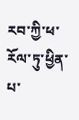རབ་ཀྱི་ཕ་རོལ་ཏུ་ཕྱིན་པ་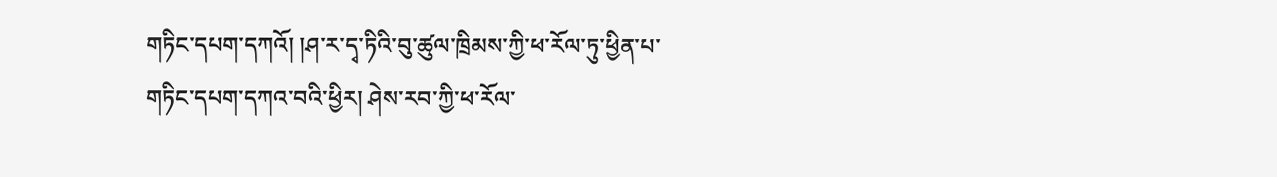གཏིང་དཔག་དཀའོ། །ཤ་ར་དྭ་ཏིའི་བུ་ཚུལ་ཁྲིམས་ཀྱི་ཕ་རོལ་ཏུ་ཕྱིན་པ་གཏིང་དཔག་དཀའ་བའི་ཕྱིར། ཤེས་རབ་ཀྱི་ཕ་རོལ་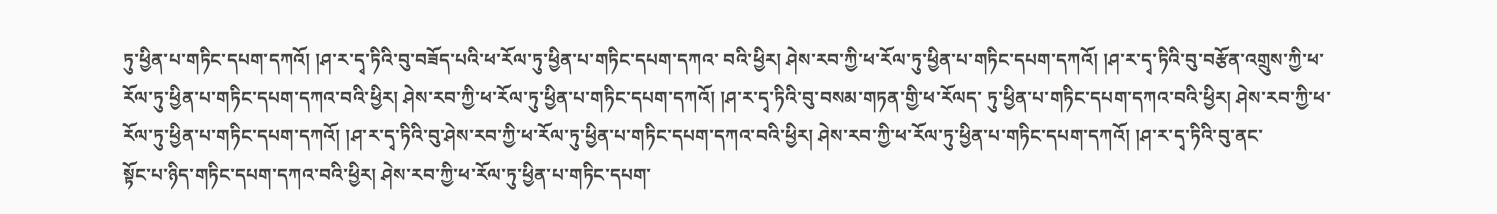ཏུ་ཕྱིན་པ་གཏིང་དཔག་དཀའོ། །ཤ་ར་དྭ་ཏིའི་བུ་བཟོད་པའི་ཕ་རོལ་ཏུ་ཕྱིན་པ་གཏིང་དཔག་དཀའ་ བའི་ཕྱིར། ཤེས་རབ་ཀྱི་ཕ་རོལ་ཏུ་ཕྱིན་པ་གཏིང་དཔག་དཀའོ། །ཤ་ར་དྭ་ཏིའི་བུ་བརྩོན་འགྲུས་ཀྱི་ཕ་རོལ་ཏུ་ཕྱིན་པ་གཏིང་དཔག་དཀའ་བའི་ཕྱིར། ཤེས་རབ་ཀྱི་ཕ་རོལ་ཏུ་ཕྱིན་པ་གཏིང་དཔག་དཀའོ། །ཤ་ར་དྭ་ཏིའི་བུ་བསམ་གཏན་གྱི་ཕ་རོལད་ ཏུ་ཕྱིན་པ་གཏིང་དཔག་དཀའ་བའི་ཕྱིར། ཤེས་རབ་ཀྱི་ཕ་རོལ་ཏུ་ཕྱིན་པ་གཏིང་དཔག་དཀའོ། །ཤ་ར་དྭ་ཏིའི་བུ་ཤེས་རབ་ཀྱི་ཕ་རོལ་ཏུ་ཕྱིན་པ་གཏིང་དཔག་དཀའ་བའི་ཕྱིར། ཤེས་རབ་ཀྱི་ཕ་རོལ་ཏུ་ཕྱིན་པ་གཏིང་དཔག་དཀའོ། །ཤ་ར་དྭ་ཏིའི་བུ་ནང་
སྟོང་པ་ཉིད་གཏིང་དཔག་དཀའ་བའི་ཕྱིར། ཤེས་རབ་ཀྱི་ཕ་རོལ་ཏུ་ཕྱིན་པ་གཏིང་དཔག་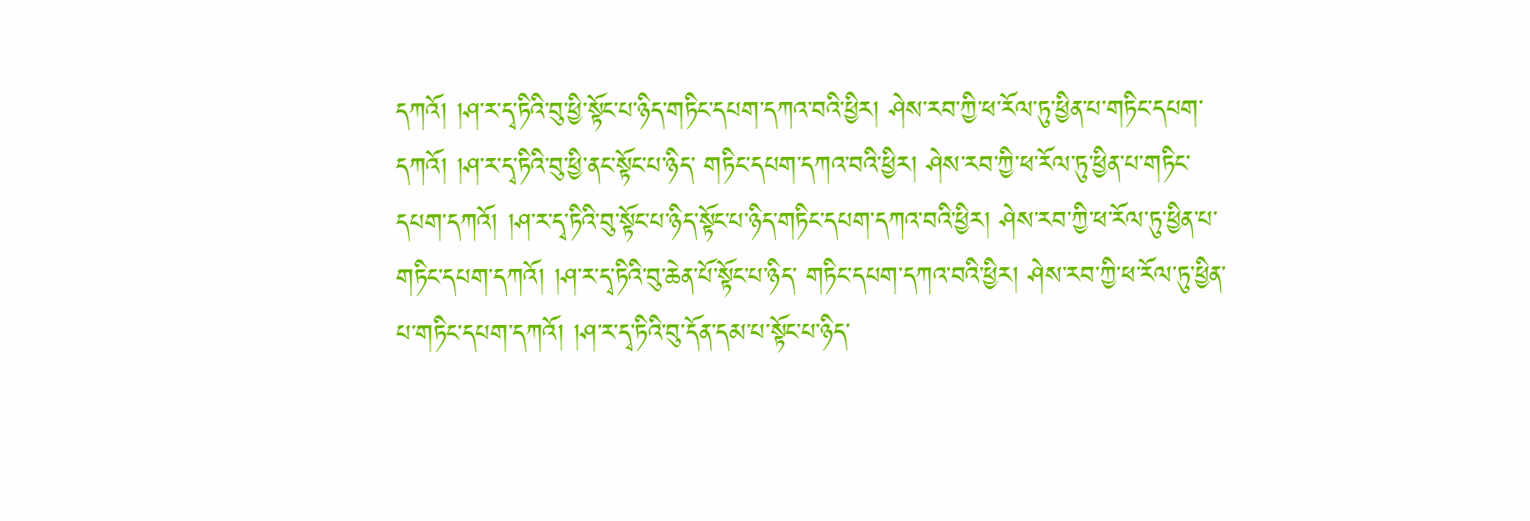དཀའོ། །ཤ་ར་དྭ་ཏིའི་བུ་ཕྱི་སྟོང་པ་ཉིད་གཏིང་དཔག་དཀའ་བའི་ཕྱིར། ཤེས་རབ་ཀྱི་ཕ་རོལ་ཏུ་ཕྱིན་པ་གཏིང་དཔག་དཀའོ། །ཤ་ར་དྭ་ཏིའི་བུ་ཕྱི་ནང་སྟོང་པ་ཉིད་ གཏིང་དཔག་དཀའ་བའི་ཕྱིར། ཤེས་རབ་ཀྱི་ཕ་རོལ་ཏུ་ཕྱིན་པ་གཏིང་དཔག་དཀའོ། །ཤ་ར་དྭ་ཏིའི་བུ་སྟོང་པ་ཉིད་སྟོང་པ་ཉིད་གཏིང་དཔག་དཀའ་བའི་ཕྱིར། ཤེས་རབ་ཀྱི་ཕ་རོལ་ཏུ་ཕྱིན་པ་གཏིང་དཔག་དཀའོ། །ཤ་ར་དྭ་ཏིའི་བུ་ཆེན་པོ་སྟོང་པ་ཉིད་ གཏིང་དཔག་དཀའ་བའི་ཕྱིར། ཤེས་རབ་ཀྱི་ཕ་རོལ་ཏུ་ཕྱིན་པ་གཏིང་དཔག་དཀའོ། །ཤ་ར་དྭ་ཏིའི་བུ་དོན་དམ་པ་སྟོང་པ་ཉིད་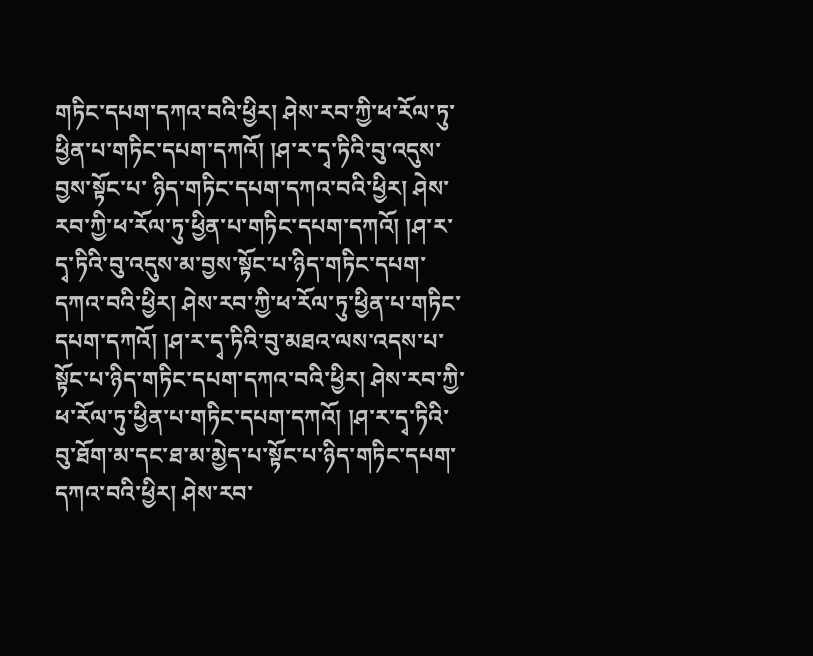གཏིང་དཔག་དཀའ་བའི་ཕྱིར། ཤེས་རབ་ཀྱི་ཕ་རོལ་ཏུ་ཕྱིན་པ་གཏིང་དཔག་དཀའོ། །ཤ་ར་དྭ་ཏིའི་བུ་འདུས་བྱས་སྟོང་པ་ ཉིད་གཏིང་དཔག་དཀའ་བའི་ཕྱིར། ཤེས་རབ་ཀྱི་ཕ་རོལ་ཏུ་ཕྱིན་པ་གཏིང་དཔག་དཀའོ། །ཤ་ར་དྭ་ཏིའི་བུ་འདུས་མ་བྱས་སྟོང་པ་ཉིད་གཏིང་དཔག་དཀའ་བའི་ཕྱིར། ཤེས་རབ་ཀྱི་ཕ་རོལ་ཏུ་ཕྱིན་པ་གཏིང་དཔག་དཀའོ། །ཤ་ར་དྭ་ཏིའི་བུ་མཐའ་ལས་འདས་པ་ སྟོང་པ་ཉིད་གཏིང་དཔག་དཀའ་བའི་ཕྱིར། ཤེས་རབ་ཀྱི་ཕ་རོལ་ཏུ་ཕྱིན་པ་གཏིང་དཔག་དཀའོ། །ཤ་ར་དྭ་ཏིའི་བུ་ཐོག་མ་དང་ཐ་མ་མྱེད་པ་སྟོང་པ་ཉིད་གཏིང་དཔག་དཀའ་བའི་ཕྱིར། ཤེས་རབ་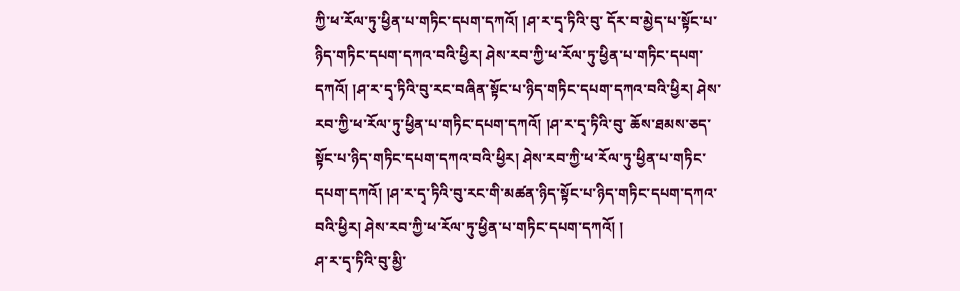ཀྱི་ཕ་རོལ་ཏུ་ཕྱིན་པ་གཏིང་དཔག་དཀའོ། །ཤ་ར་དྭ་ཏིའི་བུ་ དོར་བ་མྱེད་པ་སྟོང་པ་ཉིད་གཏིང་དཔག་དཀའ་བའི་ཕྱིར། ཤེས་རབ་ཀྱི་ཕ་རོལ་ཏུ་ཕྱིན་པ་གཏིང་དཔག་དཀའོ། །ཤ་ར་དྭ་ཏིའི་བུ་རང་བཞིན་སྟོང་པ་ཉིད་གཏིང་དཔག་དཀའ་བའི་ཕྱིར། ཤེས་རབ་ཀྱི་ཕ་རོལ་ཏུ་ཕྱིན་པ་གཏིང་དཔག་དཀའོ། །ཤ་ར་དྭ་ཏིའི་བུ་ ཆོས་ཐམས་ཅད་སྟོང་པ་ཉིད་གཏིང་དཔག་དཀའ་བའི་ཕྱིར། ཤེས་རབ་ཀྱི་ཕ་རོལ་ཏུ་ཕྱིན་པ་གཏིང་དཔག་དཀའོ། །ཤ་ར་དྭ་ཏིའི་བུ་རང་གི་མཚན་ཉིད་སྟོང་པ་ཉིད་གཏིང་དཔག་དཀའ་བའི་ཕྱིར། ཤེས་རབ་ཀྱི་ཕ་རོལ་ཏུ་ཕྱིན་པ་གཏིང་དཔག་དཀའོ། །
ཤ་ར་དྭ་ཏིའི་བུ་མྱི་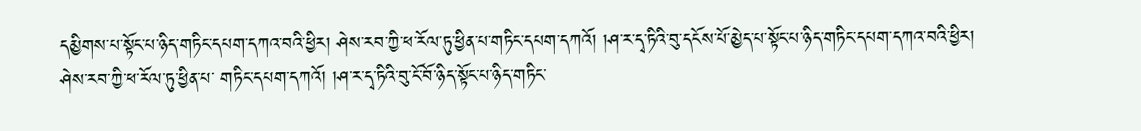དམྱིགས་པ་སྟོང་པ་ཉིད་གཏིང་དཔག་དཀའ་བའི་ཕྱིར། ཤེས་རབ་ཀྱི་ཕ་རོལ་ཏུ་ཕྱིན་པ་གཏིང་དཔག་དཀའོ། །ཤ་ར་དྭ་ཏིའི་བུ་དངོས་པོ་མྱེད་པ་སྟོང་པ་ཉིད་གཏིང་དཔག་དཀའ་བའི་ཕྱིར། ཤེས་རབ་ཀྱི་ཕ་རོལ་ཏུ་ཕྱིན་པ་ གཏིང་དཔག་དཀའོ། །ཤ་ར་དྭ་ཏིའི་བུ་ངོ་བོ་ཉིད་སྟོང་པ་ཉིད་གཏིང་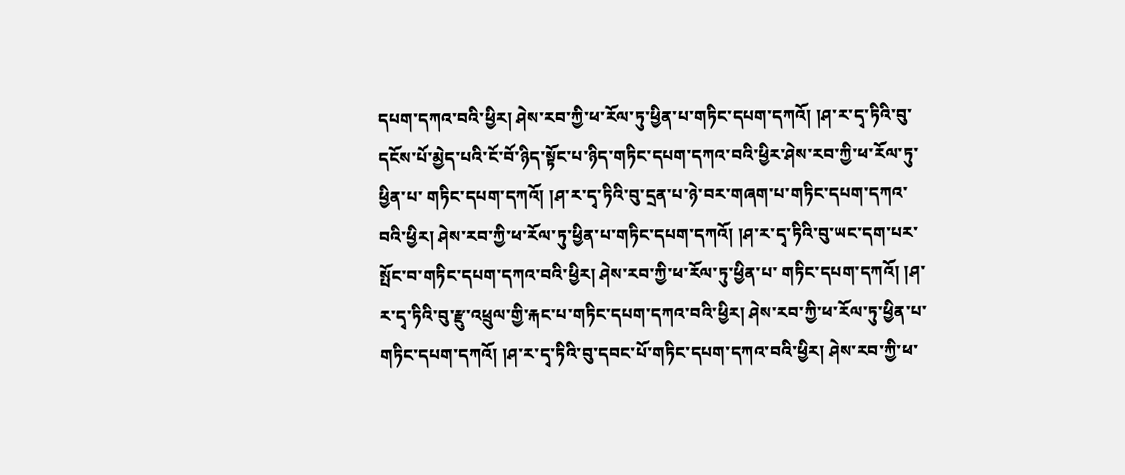དཔག་དཀའ་བའི་ཕྱིར། ཤེས་རབ་ཀྱི་ཕ་རོལ་ཏུ་ཕྱིན་པ་གཏིང་དཔག་དཀའོ། །ཤ་ར་དྭ་ཏིའི་བུ་དངོས་པོ་མྱེད་པའི་ངོ་བོ་ཉིད་སྟོང་པ་ཉིད་གཏིང་དཔག་དཀའ་བའི་ཕྱིར་ཤེས་རབ་ཀྱི་ཕ་རོལ་ཏུ་ཕྱིན་པ་ གཏིང་དཔག་དཀའོ། །ཤ་ར་དྭ་ཏིའི་བུ་དྲན་པ་ཉེ་བར་གཞག་པ་གཏིང་དཔག་དཀའ་བའི་ཕྱིར། ཤེས་རབ་ཀྱི་ཕ་རོལ་ཏུ་ཕྱིན་པ་གཏིང་དཔག་དཀའོ། །ཤ་ར་དྭ་ཏིའི་བུ་ཡང་དག་པར་སྤོང་བ་གཏིང་དཔག་དཀའ་བའི་ཕྱིར། ཤེས་རབ་ཀྱི་ཕ་རོལ་ཏུ་ཕྱིན་པ་ གཏིང་དཔག་དཀའོ། །ཤ་ར་དྭ་ཏིའི་བུ་རྫུ་འཕྲུལ་གྱི་རྐང་པ་གཏིང་དཔག་དཀའ་བའི་ཕྱིར། ཤེས་རབ་ཀྱི་ཕ་རོལ་ཏུ་ཕྱིན་པ་གཏིང་དཔག་དཀའོ། །ཤ་ར་དྭ་ཏིའི་བུ་དབང་པོ་གཏིང་དཔག་དཀའ་བའི་ཕྱིར། ཤེས་རབ་ཀྱི་ཕ་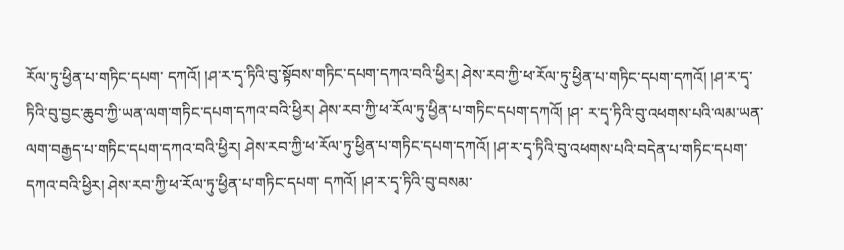རོལ་ཏུ་ཕྱིན་པ་གཏིང་དཔག་ དཀའོ། །ཤ་ར་དྭ་ཏིའི་བུ་སྟོབས་གཏིང་དཔག་དཀའ་བའི་ཕྱིར། ཤེས་རབ་ཀྱི་ཕ་རོལ་ཏུ་ཕྱིན་པ་གཏིང་དཔག་དཀའོ། །ཤ་ར་དྭ་ཏིའི་བུ་བྱང་ཆུབ་ཀྱི་ཡན་ལག་གཏིང་དཔག་དཀའ་བའི་ཕྱིར། ཤེས་རབ་ཀྱི་ཕ་རོལ་ཏུ་ཕྱིན་པ་གཏིང་དཔག་དཀའོ། །ཤ་ ར་དྭ་ཏིའི་བུ་འཕགས་པའི་ལམ་ཡན་ལག་བརྒྱད་པ་གཏིང་དཔག་དཀའ་བའི་ཕྱིར། ཤེས་རབ་ཀྱི་ཕ་རོལ་ཏུ་ཕྱིན་པ་གཏིང་དཔག་དཀའོ། །ཤ་ར་དྭ་ཏིའི་བུ་འཕགས་པའི་བདེན་པ་གཏིང་དཔག་དཀའ་བའི་ཕྱིར། ཤེས་རབ་ཀྱི་ཕ་རོལ་ཏུ་ཕྱིན་པ་གཏིང་དཔག་ དཀའོ། །ཤ་ར་དྭ་ཏིའི་བུ་བསམ་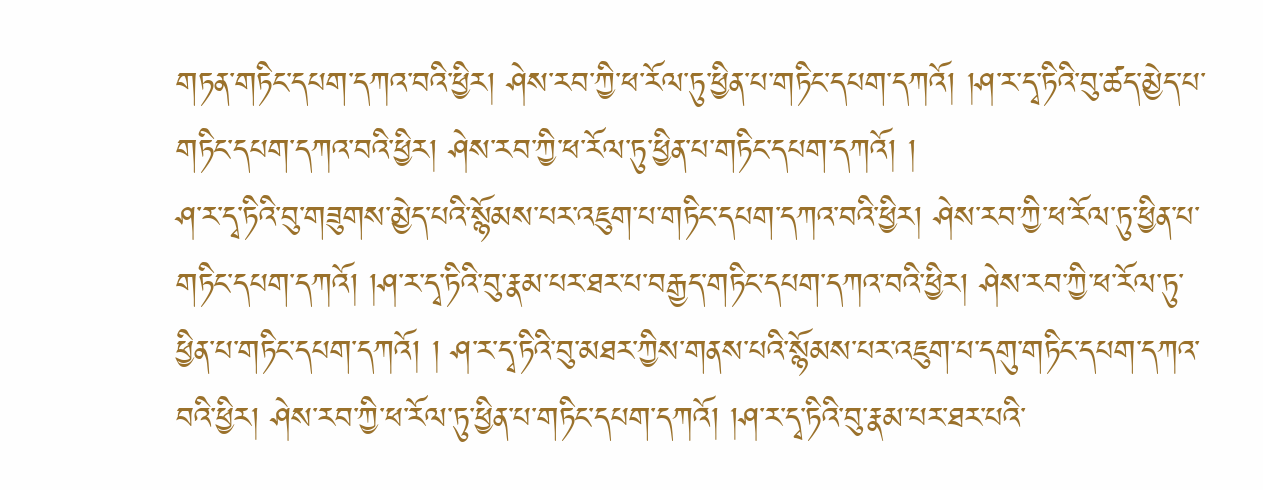གཏན་གཏིང་དཔག་དཀའ་བའི་ཕྱིར། ཤེས་རབ་ཀྱི་ཕ་རོལ་ཏུ་ཕྱིན་པ་གཏིང་དཔག་དཀའོ། །ཤ་ར་དྭ་ཏིའི་བུ་ཚད་མྱེད་པ་གཏིང་དཔག་དཀའ་བའི་ཕྱིར། ཤེས་རབ་ཀྱི་ཕ་རོལ་ཏུ་ཕྱིན་པ་གཏིང་དཔག་དཀའོ། །
ཤ་ར་དྭ་ཏིའི་བུ་གཟུགས་མྱེད་པའི་སྙོམས་པར་འཇུག་པ་གཏིང་དཔག་དཀའ་བའི་ཕྱིར། ཤེས་རབ་ཀྱི་ཕ་རོལ་ཏུ་ཕྱིན་པ་གཏིང་དཔག་དཀའོ། །ཤ་ར་དྭ་ཏིའི་བུ་རྣམ་པར་ཐར་པ་བརྒྱད་གཏིང་དཔག་དཀའ་བའི་ཕྱིར། ཤེས་རབ་ཀྱི་ཕ་རོལ་ཏུ་ཕྱིན་པ་གཏིང་དཔག་དཀའོ། ། ཤ་ར་དྭ་ཏིའི་བུ་མཐར་ཀྱིས་གནས་པའི་སྙོམས་པར་འཇུག་པ་དགུ་གཏིང་དཔག་དཀའ་བའི་ཕྱིར། ཤེས་རབ་ཀྱི་ཕ་རོལ་ཏུ་ཕྱིན་པ་གཏིང་དཔག་དཀའོ། །ཤ་ར་དྭ་ཏིའི་བུ་རྣམ་པར་ཐར་པའི་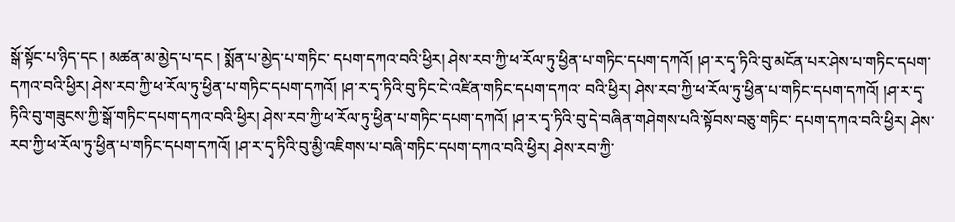སྒོ་སྟོང་པ་ཉིད་དང ། མཚན་མ་མྱེད་པ་དང ། སྨོན་པ་མྱེད་པ་གཏིང་ དཔག་དཀའ་བའི་ཕྱིར། ཤེས་རབ་ཀྱི་ཕ་རོལ་ཏུ་ཕྱིན་པ་གཏིང་དཔག་དཀའོ། །ཤ་ར་དྭ་ཏིའི་བུ་མངོན་པར་ཤེས་པ་གཏིང་དཔག་དཀའ་བའི་ཕྱིར། ཤེས་རབ་ཀྱི་ཕ་རོལ་ཏུ་ཕྱིན་པ་གཏིང་དཔག་དཀའོ། །ཤ་ར་དྭ་ཏིའི་བུ་ཏིང་ངེ་འཛིན་གཏིང་དཔག་དཀའ་ བའི་ཕྱིར། ཤེས་རབ་ཀྱི་ཕ་རོལ་ཏུ་ཕྱིན་པ་གཏིང་དཔག་དཀའོ། །ཤ་ར་དྭ་ཏིའི་བུ་གཟུངས་ཀྱི་སྒོ་གཏིང་དཔག་དཀའ་བའི་ཕྱིར། ཤེས་རབ་ཀྱི་ཕ་རོལ་ཏུ་ཕྱིན་པ་གཏིང་དཔག་དཀའོ། །ཤ་ར་དྭ་ཏིའི་བུ་དེ་བཞིན་གཤེགས་པའི་སྟོབས་བཅུ་གཏིང་ དཔག་དཀའ་བའི་ཕྱིར། ཤེས་རབ་ཀྱི་ཕ་རོལ་ཏུ་ཕྱིན་པ་གཏིང་དཔག་དཀའོ། །ཤ་ར་དྭ་ཏིའི་བུ་མྱི་འཇིགས་པ་བཞི་གཏིང་དཔག་དཀའ་བའི་ཕྱིར། ཤེས་རབ་ཀྱི་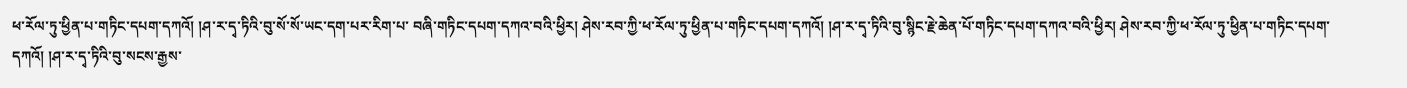ཕ་རོལ་ཏུ་ཕྱིན་པ་གཏིང་དཔག་དཀའོ། །ཤ་ར་དྭ་ཏིའི་བུ་སོ་སོ་ཡང་དག་པར་རིག་པ་ བཞི་གཏིང་དཔག་དཀའ་བའི་ཕྱིར། ཤེས་རབ་ཀྱི་ཕ་རོལ་ཏུ་ཕྱིན་པ་གཏིང་དཔག་དཀའོ། །ཤ་ར་དྭ་ཏིའི་བུ་སྙིང་རྗེ་ཆེན་པོ་གཏིང་དཔག་དཀའ་བའི་ཕྱིར། ཤེས་རབ་ཀྱི་ཕ་རོལ་ཏུ་ཕྱིན་པ་གཏིང་དཔག་དཀའོ། །ཤ་ར་དྭ་ཏིའི་བུ་སངས་རྒྱས་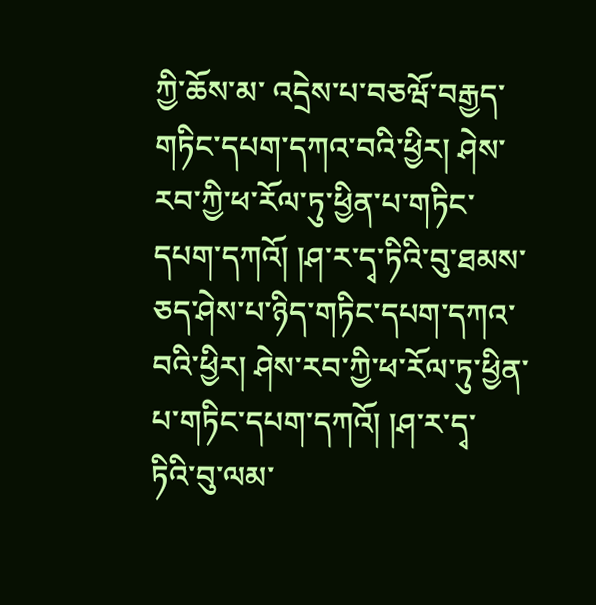ཀྱི་ཆོས་མ་ འདྲེས་པ་བཅཝོ་བརྒྱད་གཏིང་དཔག་དཀའ་བའི་ཕྱིར། ཤེས་རབ་ཀྱི་ཕ་རོལ་ཏུ་ཕྱིན་པ་གཏིང་དཔག་དཀའོ། །ཤ་ར་དྭ་ཏིའི་བུ་ཐམས་ཅད་ཤེས་པ་ཉིད་གཏིང་དཔག་དཀའ་བའི་ཕྱིར། ཤེས་རབ་ཀྱི་ཕ་རོལ་ཏུ་ཕྱིན་པ་གཏིང་དཔག་དཀའོ། །ཤ་ར་དྭ་
ཏིའི་བུ་ལམ་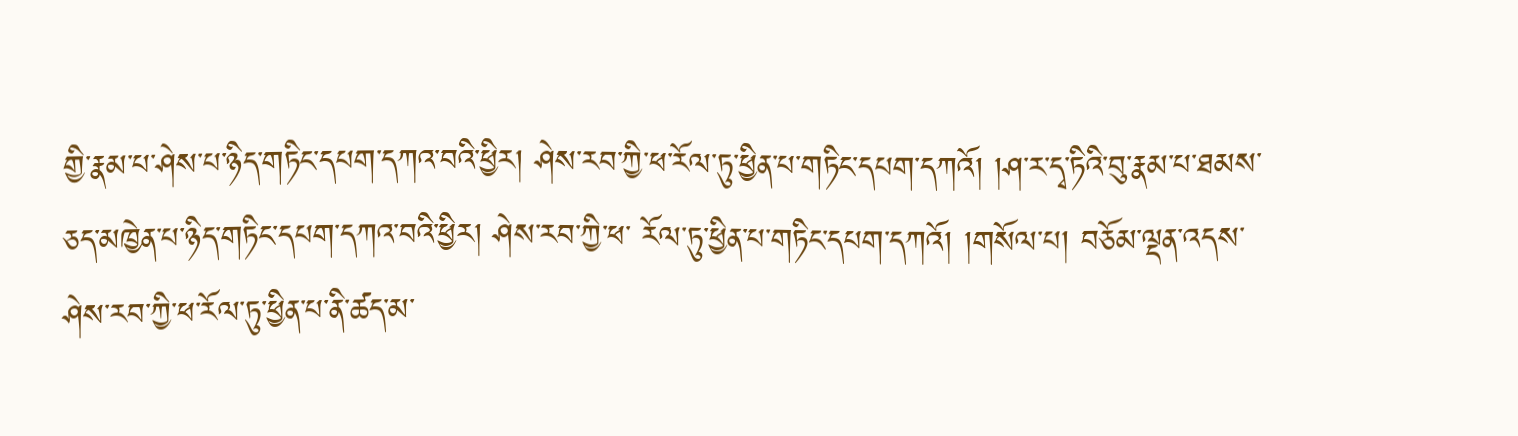གྱི་རྣམ་པ་ཤེས་པ་ཉིད་གཏིང་དཔག་དཀའ་བའི་ཕྱིར། ཤེས་རབ་ཀྱི་ཕ་རོལ་ཏུ་ཕྱིན་པ་གཏིང་དཔག་དཀའོ། །ཤ་ར་དྭ་ཏིའི་བུ་རྣམ་པ་ཐམས་ཅད་མཁྱེན་པ་ཉིད་གཏིང་དཔག་དཀའ་བའི་ཕྱིར། ཤེས་རབ་ཀྱི་ཕ་ རོལ་ཏུ་ཕྱིན་པ་གཏིང་དཔག་དཀའོ། །གསོལ་པ། བཅོམ་ལྡན་འདས་ཤེས་རབ་ཀྱི་ཕ་རོལ་ཏུ་ཕྱིན་པ་ནི་ཚད་མ་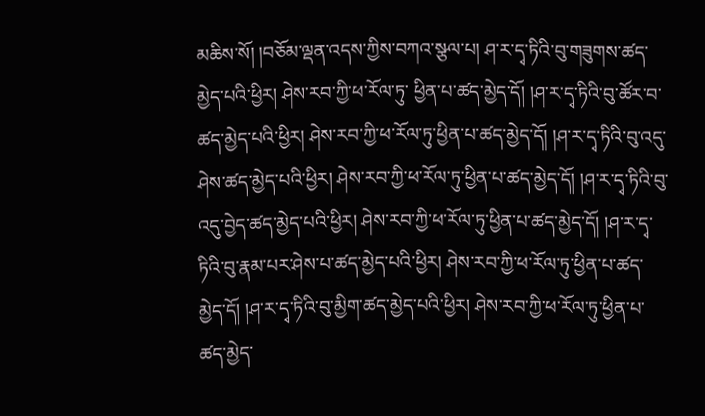མཆིས་སོ། །བཅོམ་ལྡན་འདས་ཀྱིས་བཀའ་སྩལ་པ། ཤ་ར་དྭ་ཏིའི་བུ་གཟུགས་ཚད་མྱེད་པའི་ཕྱིར། ཤེས་རབ་ཀྱི་ཕ་རོལ་ཏུ་ ཕྱིན་པ་ཚད་མྱེད་དོ། །ཤ་ར་དྭ་ཏིའི་བུ་ཚོར་བ་ཚད་མྱེད་པའི་ཕྱིར། ཤེས་རབ་ཀྱི་ཕ་རོལ་ཏུ་ཕྱིན་པ་ཚད་མྱེད་དོ། །ཤ་ར་དྭ་ཏིའི་བུ་འདུ་ཤེས་ཚད་མྱེད་པའི་ཕྱིར། ཤེས་རབ་ཀྱི་ཕ་རོལ་ཏུ་ཕྱིན་པ་ཚད་མྱེད་དོ། །ཤ་ར་དྭ་ཏིའི་བུ་འདུ་བྱེད་ཚད་མྱེད་པའི་ཕྱིར། ཤེས་རབ་ཀྱི་ཕ་རོལ་ཏུ་ཕྱིན་པ་ཚད་མྱེད་དོ། །ཤ་ར་དྭ་ཏིའི་བུ་རྣམ་པར་ཤེས་པ་ཚད་མྱེད་པའི་ཕྱིར། ཤེས་རབ་ཀྱི་ཕ་རོལ་ཏུ་ཕྱིན་པ་ཚད་མྱེད་དོ། །ཤ་ར་དྭ་ཏིའི་བུ་མྱིག་ཚད་མྱེད་པའི་ཕྱིར། ཤེས་རབ་ཀྱི་ཕ་རོལ་ཏུ་ཕྱིན་པ་ཚད་མྱེད་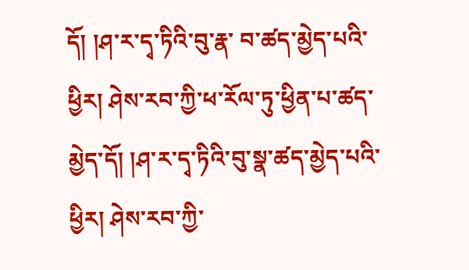དོ། །ཤ་ར་དྭ་ཏིའི་བུ་རྣ་ བ་ཚད་མྱེད་པའི་ཕྱིར། ཤེས་རབ་ཀྱི་ཕ་རོལ་ཏུ་ཕྱིན་པ་ཚད་མྱེད་དོ། །ཤ་ར་དྭ་ཏིའི་བུ་སྣ་ཚད་མྱེད་པའི་ཕྱིར། ཤེས་རབ་ཀྱི་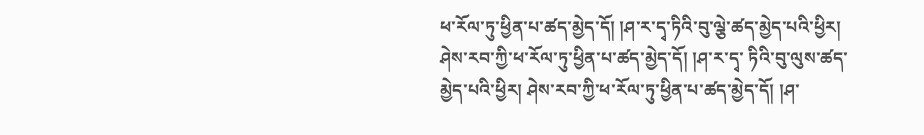ཕ་རོལ་ཏུ་ཕྱིན་པ་ཚད་མྱེད་དོ། །ཤ་ར་དྭ་ཏིའི་བུ་ལྕེ་ཚད་མྱེད་པའི་ཕྱིར། ཤེས་རབ་ཀྱི་ཕ་རོལ་ཏུ་ཕྱིན་པ་ཚད་མྱེད་དོ། །ཤ་ར་དྭ་ ཏིའི་བུ་ལུས་ཚད་མྱེད་པའི་ཕྱིར། ཤེས་རབ་ཀྱི་ཕ་རོལ་ཏུ་ཕྱིན་པ་ཚད་མྱེད་དོ། །ཤ་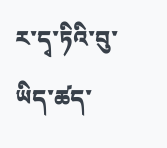ར་དྭ་ཏིའི་བུ་ཡིད་ཚད་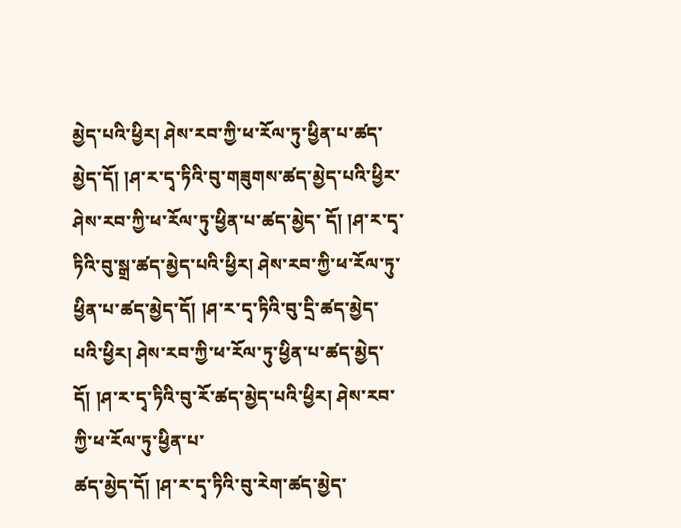མྱེད་པའི་ཕྱིར། ཤེས་རབ་ཀྱི་ཕ་རོལ་ཏུ་ཕྱིན་པ་ཚད་མྱེད་དོ། །ཤ་ར་དྭ་ཏིའི་བུ་གཟུགས་ཚད་མྱེད་པའི་ཕྱིར་ཤེས་རབ་ཀྱི་ཕ་རོལ་ཏུ་ཕྱིན་པ་ཚད་མྱེད་ དོ། །ཤ་ར་དྭ་ཏིའི་བུ་སྒྲ་ཚད་མྱེད་པའི་ཕྱིར། ཤེས་རབ་ཀྱི་ཕ་རོལ་ཏུ་ཕྱིན་པ་ཚད་མྱེད་དོ། །ཤ་ར་དྭ་ཏིའི་བུ་དྲི་ཚད་མྱེད་པའི་ཕྱིར། ཤེས་རབ་ཀྱི་ཕ་རོལ་ཏུ་ཕྱིན་པ་ཚད་མྱེད་དོ། །ཤ་ར་དྭ་ཏིའི་བུ་རོ་ཚད་མྱེད་པའི་ཕྱིར། ཤེས་རབ་ཀྱི་ཕ་རོལ་ཏུ་ཕྱིན་པ་
ཚད་མྱེད་དོ། །ཤ་ར་དྭ་ཏིའི་བུ་རེག་ཚད་མྱེད་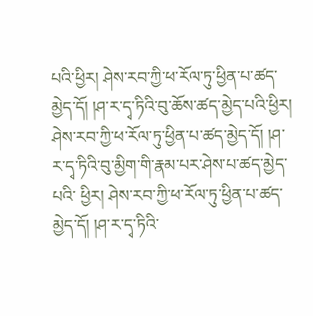པའི་ཕྱིར། ཤེས་རབ་ཀྱི་ཕ་རོལ་ཏུ་ཕྱིན་པ་ཚད་མྱེད་དོ། །ཤ་ར་དྭ་ཏིའི་བུ་ཆོས་ཚད་མྱེད་པའི་ཕྱིར། ཤེས་རབ་ཀྱི་ཕ་རོལ་ཏུ་ཕྱིན་པ་ཚད་མྱེད་དོ། །ཤ་ར་དྭ་ཏིའི་བུ་མྱིག་གི་རྣམ་པར་ཤེས་པ་ཚད་མྱེད་པའི་ ཕྱིར། ཤེས་རབ་ཀྱི་ཕ་རོལ་ཏུ་ཕྱིན་པ་ཚད་མྱེད་དོ། །ཤ་ར་དྭ་ཏིའི་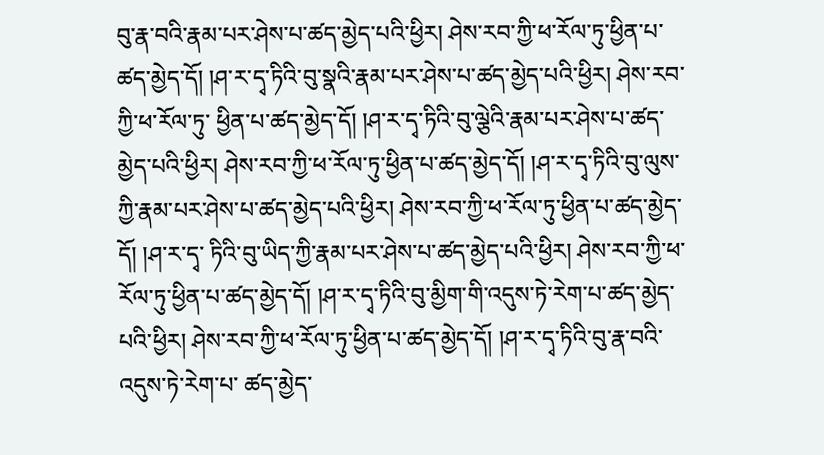བུ་རྣ་བའི་རྣམ་པར་ཤེས་པ་ཚད་མྱེད་པའི་ཕྱིར། ཤེས་རབ་ཀྱི་ཕ་རོལ་ཏུ་ཕྱིན་པ་ཚད་མྱེད་དོ། །ཤ་ར་དྭ་ཏིའི་བུ་སྣའི་རྣམ་པར་ཤེས་པ་ཚད་མྱེད་པའི་ཕྱིར། ཤེས་རབ་ཀྱི་ཕ་རོལ་ཏུ་ ཕྱིན་པ་ཚད་མྱེད་དོ། །ཤ་ར་དྭ་ཏིའི་བུ་ལྕེའི་རྣམ་པར་ཤེས་པ་ཚད་མྱེད་པའི་ཕྱིར། ཤེས་རབ་ཀྱི་ཕ་རོལ་ཏུ་ཕྱིན་པ་ཚད་མྱེད་དོ། །ཤ་ར་དྭ་ཏིའི་བུ་ལུས་ཀྱི་རྣམ་པར་ཤེས་པ་ཚད་མྱེད་པའི་ཕྱིར། ཤེས་རབ་ཀྱི་ཕ་རོལ་ཏུ་ཕྱིན་པ་ཚད་མྱེད་དོ། །ཤ་ར་དྭ་ ཏིའི་བུ་ཡིད་ཀྱི་རྣམ་པར་ཤེས་པ་ཚད་མྱེད་པའི་ཕྱིར། ཤེས་རབ་ཀྱི་ཕ་རོལ་ཏུ་ཕྱིན་པ་ཚད་མྱེད་དོ། །ཤ་ར་དྭ་ཏིའི་བུ་མྱིག་གི་འདུས་ཏེ་རེག་པ་ཚད་མྱེད་པའི་ཕྱིར། ཤེས་རབ་ཀྱི་ཕ་རོལ་ཏུ་ཕྱིན་པ་ཚད་མྱེད་དོ། །ཤ་ར་དྭ་ཏིའི་བུ་རྣ་བའི་འདུས་ཏེ་རེག་པ་ ཚད་མྱེད་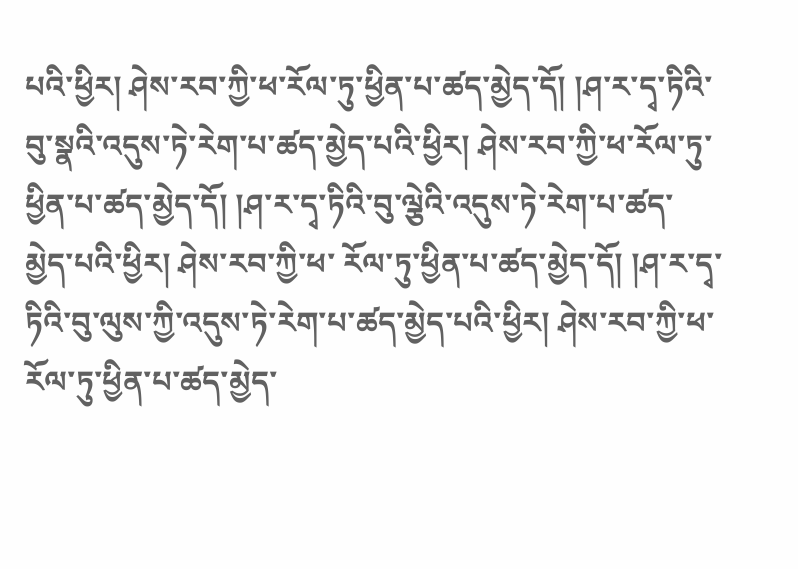པའི་ཕྱིར། ཤེས་རབ་ཀྱི་ཕ་རོལ་ཏུ་ཕྱིན་པ་ཚད་མྱེད་དོ། །ཤ་ར་དྭ་ཏིའི་བུ་སྣའི་འདུས་ཏེ་རེག་པ་ཚད་མྱེད་པའི་ཕྱིར། ཤེས་རབ་ཀྱི་ཕ་རོལ་ཏུ་ཕྱིན་པ་ཚད་མྱེད་དོ། །ཤ་ར་དྭ་ཏིའི་བུ་ལྕེའི་འདུས་ཏེ་རེག་པ་ཚད་མྱེད་པའི་ཕྱིར། ཤེས་རབ་ཀྱི་ཕ་ རོལ་ཏུ་ཕྱིན་པ་ཚད་མྱེད་དོ། །ཤ་ར་དྭ་ཏིའི་བུ་ལུས་ཀྱི་འདུས་ཏེ་རེག་པ་ཚད་མྱེད་པའི་ཕྱིར། ཤེས་རབ་ཀྱི་ཕ་རོལ་ཏུ་ཕྱིན་པ་ཚད་མྱེད་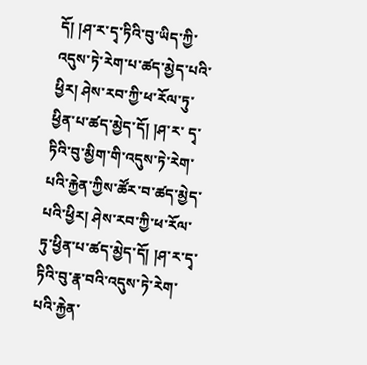དོ། །ཤ་ར་དྭ་ཏིའི་བུ་ཡིད་ཀྱི་འདུས་ཏེ་རེག་པ་ཚད་མྱེད་པའི་ཕྱིར། ཤེས་རབ་ཀྱི་ཕ་རོལ་ཏུ་ཕྱིན་པ་ཚད་མྱེད་དོ། །ཤ་ར་ དྭ་ཏིའི་བུ་མྱིག་གི་འདུས་ཏེ་རེག་པའི་རྐྱེན་ཀྱིས་ཚོར་བ་ཚད་མྱེད་པའི་ཕྱིར། ཤེས་རབ་ཀྱི་ཕ་རོལ་ཏུ་ཕྱིན་པ་ཚད་མྱེད་དོ། །ཤ་ར་དྭ་ཏིའི་བུ་རྣ་བའི་འདུས་ཏེ་རེག་པའི་རྐྱེན་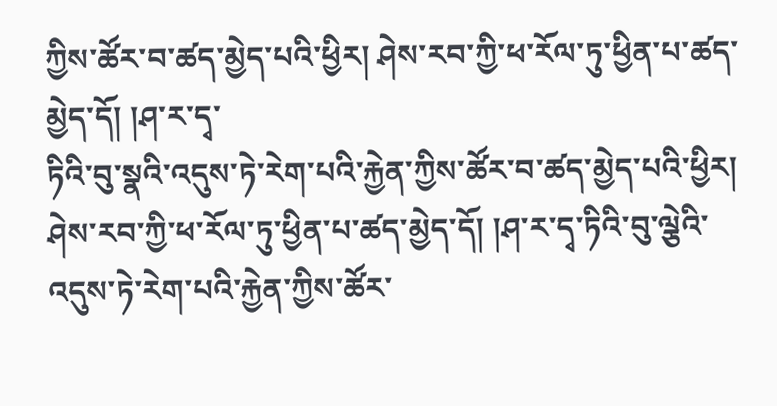ཀྱིས་ཚོར་བ་ཚད་མྱེད་པའི་ཕྱིར། ཤེས་རབ་ཀྱི་ཕ་རོལ་ཏུ་ཕྱིན་པ་ཚད་མྱེད་དོ། །ཤ་ར་དྭ་
ཏིའི་བུ་སྣའི་འདུས་ཏེ་རེག་པའི་རྐྱེན་ཀྱིས་ཚོར་བ་ཚད་མྱེད་པའི་ཕྱིར། ཤེས་རབ་ཀྱི་ཕ་རོལ་ཏུ་ཕྱིན་པ་ཚད་མྱེད་དོ། །ཤ་ར་དྭ་ཏིའི་བུ་ལྕེའི་འདུས་ཏེ་རེག་པའི་རྐྱེན་ཀྱིས་ཚོར་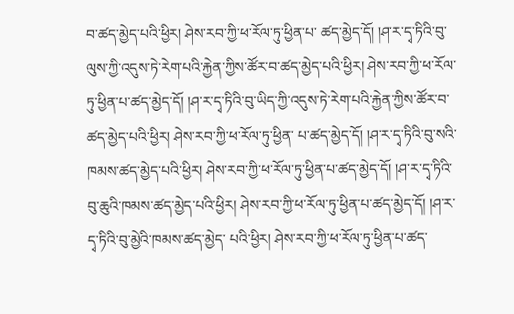བ་ཚད་མྱེད་པའི་ཕྱིར། ཤེས་རབ་ཀྱི་ཕ་རོལ་ཏུ་ཕྱིན་པ་ ཚད་མྱེད་དོ། །ཤ་ར་དྭ་ཏིའི་བུ་ལུས་ཀྱི་འདུས་ཏེ་རེག་པའི་རྐྱེན་ཀྱིས་ཚོར་བ་ཚད་མྱེད་པའི་ཕྱིར། ཤེས་རབ་ཀྱི་ཕ་རོལ་ཏུ་ཕྱིན་པ་ཚད་མྱེད་དོ། །ཤ་ར་དྭ་ཏིའི་བུ་ཡིད་ཀྱི་འདུས་ཏེ་རེག་པའི་རྐྱེན་ཀྱིས་ཚོར་བ་ཚད་མྱེད་པའི་ཕྱིར། ཤེས་རབ་ཀྱི་ཕ་རོལ་ཏུ་ཕྱིན་ པ་ཚད་མྱེད་དོ། །ཤ་ར་དྭ་ཏིའི་བུ་སའི་ཁམས་ཚད་མྱེད་པའི་ཕྱིར། ཤེས་རབ་ཀྱི་ཕ་རོལ་ཏུ་ཕྱིན་པ་ཚད་མྱེད་དོ། །ཤ་ར་དྭ་ཏིའི་བུ་ཆུའི་ཁམས་ཚད་མྱེད་པའི་ཕྱིར། ཤེས་རབ་ཀྱི་ཕ་རོལ་ཏུ་ཕྱིན་པ་ཚད་མྱེད་དོ། །ཤ་ར་དྭ་ཏིའི་བུ་མྱེའི་ཁམས་ཚད་མྱེད་ པའི་ཕྱིར། ཤེས་རབ་ཀྱི་ཕ་རོལ་ཏུ་ཕྱིན་པ་ཚད་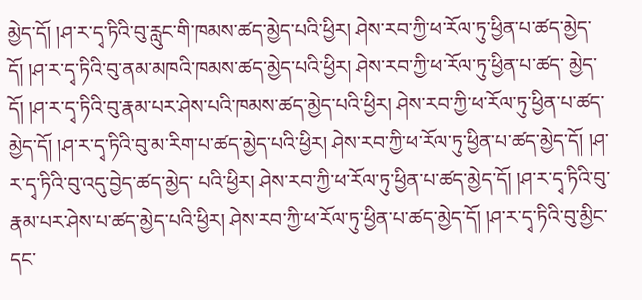མྱེད་དོ། །ཤ་ར་དྭ་ཏིའི་བུ་རླུང་གི་ཁམས་ཚད་མྱེད་པའི་ཕྱིར། ཤེས་རབ་ཀྱི་ཕ་རོལ་ཏུ་ཕྱིན་པ་ཚད་མྱེད་དོ། །ཤ་ར་དྭ་ཏིའི་བུ་ནམ་མཁའི་ཁམས་ཚད་མྱེད་པའི་ཕྱིར། ཤེས་རབ་ཀྱི་ཕ་རོལ་ཏུ་ཕྱིན་པ་ཚད་ མྱེད་དོ། །ཤ་ར་དྭ་ཏིའི་བུ་རྣམ་པར་ཤེས་པའི་ཁམས་ཚད་མྱེད་པའི་ཕྱིར། ཤེས་རབ་ཀྱི་ཕ་རོལ་ཏུ་ཕྱིན་པ་ཚད་མྱེད་དོ། །ཤ་ར་དྭ་ཏིའི་བུ་མ་རིག་པ་ཚད་མྱེད་པའི་ཕྱིར། ཤེས་རབ་ཀྱི་ཕ་རོལ་ཏུ་ཕྱིན་པ་ཚད་མྱེད་དོ། །ཤ་ར་དྭ་ཏིའི་བུ་འདུ་བྱེད་ཚད་མྱེད་ པའི་ཕྱིར། ཤེས་རབ་ཀྱི་ཕ་རོལ་ཏུ་ཕྱིན་པ་ཚད་མྱེད་དོ། །ཤ་ར་དྭ་ཏིའི་བུ་རྣམ་པར་ཤེས་པ་ཚད་མྱེད་པའི་ཕྱིར། ཤེས་རབ་ཀྱི་ཕ་རོལ་ཏུ་ཕྱིན་པ་ཚད་མྱེད་དོ། །ཤ་ར་དྭ་ཏིའི་བུ་མྱིང་དང་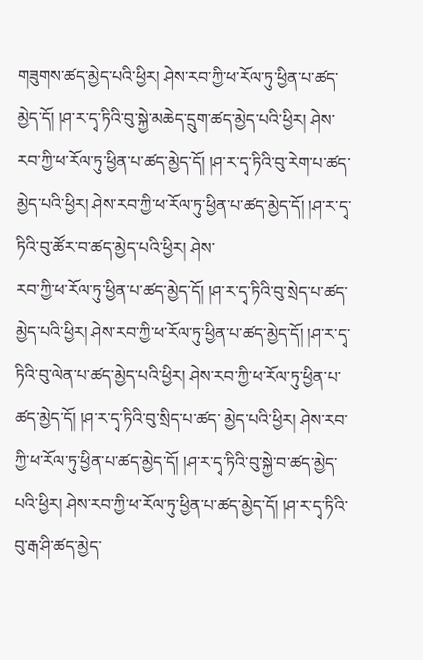གཟུགས་ཚད་མྱེད་པའི་ཕྱིར། ཤེས་རབ་ཀྱི་ཕ་རོལ་ཏུ་ཕྱིན་པ་ཚད་ མྱེད་དོ། །ཤ་ར་དྭ་ཏིའི་བུ་སྐྱེ་མཆེད་དྲུག་ཚད་མྱེད་པའི་ཕྱིར། ཤེས་རབ་ཀྱི་ཕ་རོལ་ཏུ་ཕྱིན་པ་ཚད་མྱེད་དོ། །ཤ་ར་དྭ་ཏིའི་བུ་རེག་པ་ཚད་མྱེད་པའི་ཕྱིར། ཤེས་རབ་ཀྱི་ཕ་རོལ་ཏུ་ཕྱིན་པ་ཚད་མྱེད་དོ། །ཤ་ར་དྭ་ཏིའི་བུ་ཚོར་བ་ཚད་མྱེད་པའི་ཕྱིར། ཤེས་
རབ་ཀྱི་ཕ་རོལ་ཏུ་ཕྱིན་པ་ཚད་མྱེད་དོ། །ཤ་ར་དྭ་ཏིའི་བུ་སྲེད་པ་ཚད་མྱེད་པའི་ཕྱིར། ཤེས་རབ་ཀྱི་ཕ་རོལ་ཏུ་ཕྱིན་པ་ཚད་མྱེད་དོ། །ཤ་ར་དྭ་ཏིའི་བུ་ལེན་པ་ཚད་མྱེད་པའི་ཕྱིར། ཤེས་རབ་ཀྱི་ཕ་རོལ་ཏུ་ཕྱིན་པ་ཚད་མྱེད་དོ། །ཤ་ར་དྭ་ཏིའི་བུ་སྲིད་པ་ཚད་ མྱེད་པའི་ཕྱིར། ཤེས་རབ་ཀྱི་ཕ་རོལ་ཏུ་ཕྱིན་པ་ཚད་མྱེད་དོ། །ཤ་ར་དྭ་ཏིའི་བུ་སྐྱེ་བ་ཚད་མྱེད་པའི་ཕྱིར། ཤེས་རབ་ཀྱི་ཕ་རོལ་ཏུ་ཕྱིན་པ་ཚད་མྱེད་དོ། །ཤ་ར་དྭ་ཏིའི་བུ་རྒ་ཤི་ཚད་མྱེད་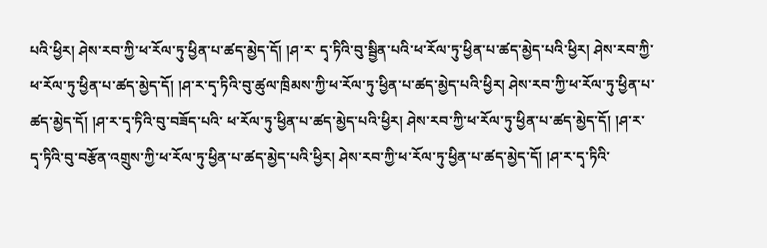པའི་ཕྱིར། ཤེས་རབ་ཀྱི་ཕ་རོལ་ཏུ་ཕྱིན་པ་ཚད་མྱེད་དོ། །ཤ་ར་ དྭ་ཏིའི་བུ་སྦྱིན་པའི་ཕ་རོལ་ཏུ་ཕྱིན་པ་ཚད་མྱེད་པའི་ཕྱིར། ཤེས་རབ་ཀྱི་ཕ་རོལ་ཏུ་ཕྱིན་པ་ཚད་མྱེད་དོ། །ཤ་ར་དྭ་ཏིའི་བུ་ཚུལ་ཁྲིམས་ཀྱི་ཕ་རོལ་ཏུ་ཕྱིན་པ་ཚད་མྱེད་པའི་ཕྱིར། ཤེས་རབ་ཀྱི་ཕ་རོལ་ཏུ་ཕྱིན་པ་ཚད་མྱེད་དོ། །ཤ་ར་དྭ་ཏིའི་བུ་བཟོད་པའི་ ཕ་རོལ་ཏུ་ཕྱིན་པ་ཚད་མྱེད་པའི་ཕྱིར། ཤེས་རབ་ཀྱི་ཕ་རོལ་ཏུ་ཕྱིན་པ་ཚད་མྱེད་དོ། །ཤ་ར་དྭ་ཏིའི་བུ་བརྩོན་འགྲུས་ཀྱི་ཕ་རོལ་ཏུ་ཕྱིན་པ་ཚད་མྱེད་པའི་ཕྱིར། ཤེས་རབ་ཀྱི་ཕ་རོལ་ཏུ་ཕྱིན་པ་ཚད་མྱེད་དོ། །ཤ་ར་དྭ་ཏིའི་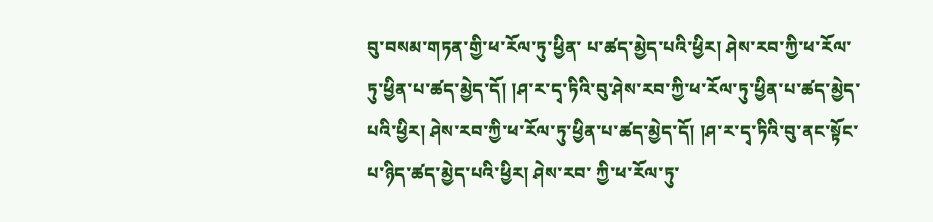བུ་བསམ་གཏན་གྱི་ཕ་རོལ་ཏུ་ཕྱིན་ པ་ཚད་མྱེད་པའི་ཕྱིར། ཤེས་རབ་ཀྱི་ཕ་རོལ་ཏུ་ཕྱིན་པ་ཚད་མྱེད་དོ། །ཤ་ར་དྭ་ཏིའི་བུ་ཤེས་རབ་ཀྱི་ཕ་རོལ་ཏུ་ཕྱིན་པ་ཚད་མྱེད་པའི་ཕྱིར། ཤེས་རབ་ཀྱི་ཕ་རོལ་ཏུ་ཕྱིན་པ་ཚད་མྱེད་དོ། །ཤ་ར་དྭ་ཏིའི་བུ་ནང་སྟོང་པ་ཉིད་ཚད་མྱེད་པའི་ཕྱིར། ཤེས་རབ་ ཀྱི་ཕ་རོལ་ཏུ་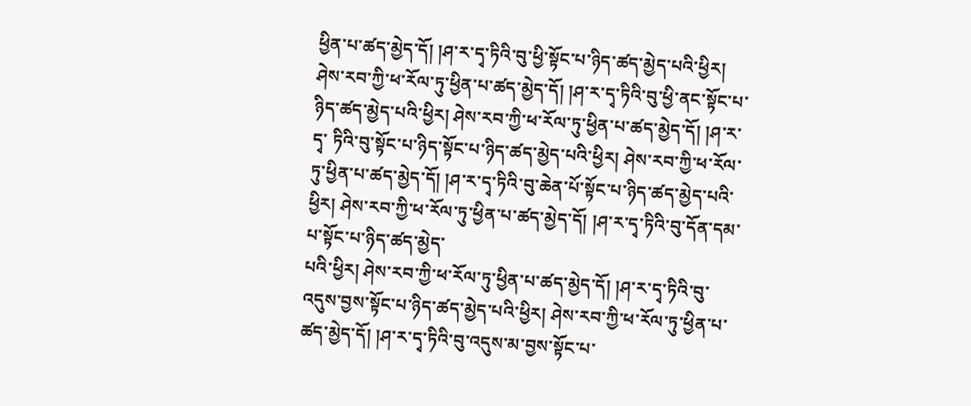ཕྱིན་པ་ཚད་མྱེད་དོ། །ཤ་ར་དྭ་ཏིའི་བུ་ཕྱི་སྟོང་པ་ཉིད་ཚད་མྱེད་པའི་ཕྱིར། ཤེས་རབ་ཀྱི་ཕ་རོལ་ཏུ་ཕྱིན་པ་ཚད་མྱེད་དོ། །ཤ་ར་དྭ་ཏིའི་བུ་ཕྱི་ནང་སྟོང་པ་ཉིད་ཚད་མྱེད་པའི་ཕྱིར། ཤེས་རབ་ཀྱི་ཕ་རོལ་ཏུ་ཕྱིན་པ་ཚད་མྱེད་དོ། །ཤ་ར་དྭ་ ཏིའི་བུ་སྟོང་པ་ཉིད་སྟོང་པ་ཉིད་ཚད་མྱེད་པའི་ཕྱིར། ཤེས་རབ་ཀྱི་ཕ་རོལ་ཏུ་ཕྱིན་པ་ཚད་མྱེད་དོ། །ཤ་ར་དྭ་ཏིའི་བུ་ཆེན་པོ་སྟོང་པ་ཉིད་ཚད་མྱེད་པའི་ཕྱིར། ཤེས་རབ་ཀྱི་ཕ་རོལ་ཏུ་ཕྱིན་པ་ཚད་མྱེད་དོ། །ཤ་ར་དྭ་ཏིའི་བུ་དོན་དམ་པ་སྟོང་པ་ཉིད་ཚད་མྱེད་
པའི་ཕྱིར། ཤེས་རབ་ཀྱི་ཕ་རོལ་ཏུ་ཕྱིན་པ་ཚད་མྱེད་དོ། །ཤ་ར་དྭ་ཏིའི་བུ་འདུས་བྱས་སྟོང་པ་ཉིད་ཚད་མྱེད་པའི་ཕྱིར། ཤེས་རབ་ཀྱི་ཕ་རོལ་ཏུ་ཕྱིན་པ་ཚད་མྱེད་དོ། །ཤ་ར་དྭ་ཏིའི་བུ་འདུས་མ་བྱས་སྟོང་པ་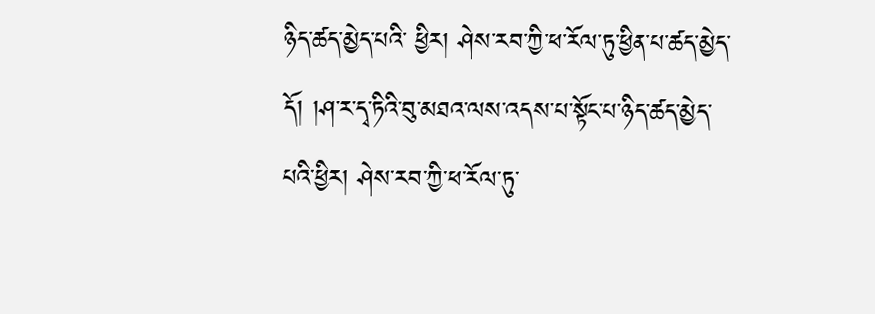ཉིད་ཚད་མྱེད་པའི་ ཕྱིར། ཤེས་རབ་ཀྱི་ཕ་རོལ་ཏུ་ཕྱིན་པ་ཚད་མྱེད་དོ། །ཤ་ར་དྭ་ཏིའི་བུ་མཐའ་ལས་འདས་པ་སྟོང་པ་ཉིད་ཚད་མྱེད་པའི་ཕྱིར། ཤེས་རབ་ཀྱི་ཕ་རོལ་ཏུ་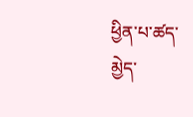ཕྱིན་པ་ཚད་མྱེད་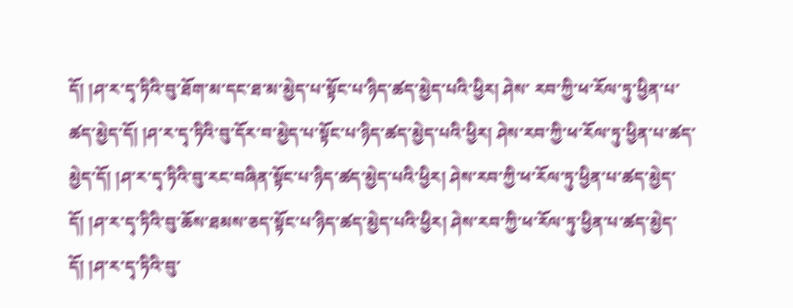དོ། །ཤ་ར་དྭ་ཏིའི་བུ་ཐོག་མ་དང་ཐ་མ་མྱེད་པ་སྟོང་པ་ཉིད་ཚད་མྱེད་པའི་ཕྱིར། ཤེས་ རབ་ཀྱི་ཕ་རོལ་ཏུ་ཕྱིན་པ་ཚད་མྱེད་དོ། །ཤ་ར་དྭ་ཏིའི་བུ་དོར་བ་མྱེད་པ་སྟོང་པ་ཉིད་ཚད་མྱེད་པའི་ཕྱིར། ཤེས་རབ་ཀྱི་ཕ་རོལ་ཏུ་ཕྱིན་པ་ཚད་མྱེད་དོ། །ཤ་ར་དྭ་ཏིའི་བུ་རང་བཞིན་སྟོང་པ་ཉིད་ཚད་མྱེད་པའི་ཕྱིར། ཤེས་རབ་ཀྱི་ཕ་རོལ་ཏུ་ཕྱིན་པ་ཚད་མྱེད་ དོ། །ཤ་ར་དྭ་ཏིའི་བུ་ཆོས་ཐམས་ཅད་སྟོང་པ་ཉིད་ཚད་མྱེད་པའི་ཕྱིར། ཤེས་རབ་ཀྱི་ཕ་རོལ་ཏུ་ཕྱིན་པ་ཚད་མྱེད་དོ། །ཤ་ར་དྭ་ཏིའི་བུ་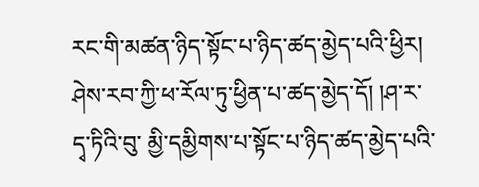རང་གི་མཚན་ཉིད་སྟོང་པ་ཉིད་ཚད་མྱེད་པའི་ཕྱིར། ཤེས་རབ་ཀྱི་ཕ་རོལ་ཏུ་ཕྱིན་པ་ཚད་མྱེད་དོ། །ཤ་ར་དྭ་ཏིའི་བུ་ མྱི་དམྱིགས་པ་སྟོང་པ་ཉིད་ཚད་མྱེད་པའི་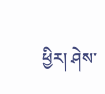ཕྱིར། ཤེས་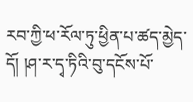རབ་ཀྱི་ཕ་རོལ་ཏུ་ཕྱིན་པ་ཚད་མྱེད་དོ། །ཤ་ར་དྭ་ཏིའི་བུ་དངོས་པོ་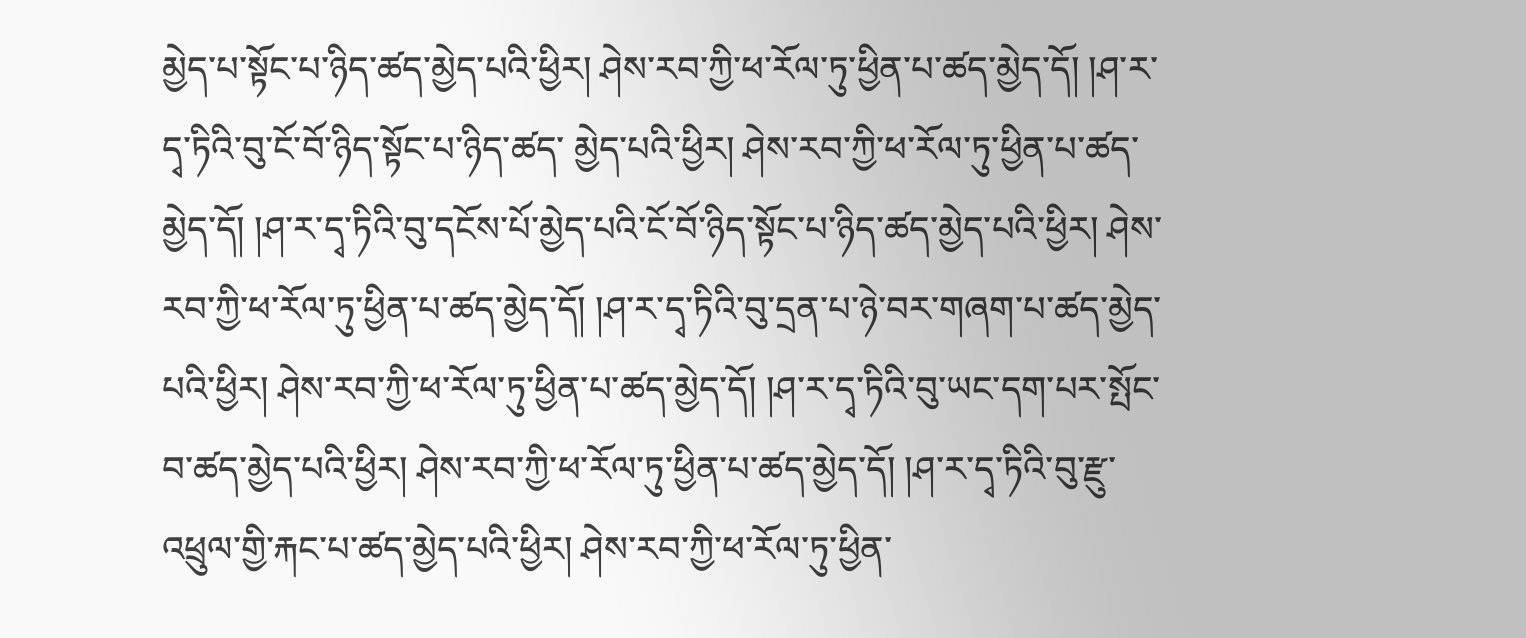མྱེད་པ་སྟོང་པ་ཉིད་ཚད་མྱེད་པའི་ཕྱིར། ཤེས་རབ་ཀྱི་ཕ་རོལ་ཏུ་ཕྱིན་པ་ཚད་མྱེད་དོ། །ཤ་ར་དྭ་ཏིའི་བུ་ངོ་བོ་ཉིད་སྟོང་པ་ཉིད་ཚད་ མྱེད་པའི་ཕྱིར། ཤེས་རབ་ཀྱི་ཕ་རོལ་ཏུ་ཕྱིན་པ་ཚད་མྱེད་དོ། །ཤ་ར་དྭ་ཏིའི་བུ་དངོས་པོ་མྱེད་པའི་ངོ་བོ་ཉིད་སྟོང་པ་ཉིད་ཚད་མྱེད་པའི་ཕྱིར། ཤེས་རབ་ཀྱི་ཕ་རོལ་ཏུ་ཕྱིན་པ་ཚད་མྱེད་དོ། །ཤ་ར་དྭ་ཏིའི་བུ་དྲན་པ་ཉེ་བར་གཞག་པ་ཚད་མྱེད་པའི་ཕྱིར། ཤེས་རབ་ཀྱི་ཕ་རོལ་ཏུ་ཕྱིན་པ་ཚད་མྱེད་དོ། །ཤ་ར་དྭ་ཏིའི་བུ་ཡང་དག་པར་སྤོང་བ་ཚད་མྱེད་པའི་ཕྱིར། ཤེས་རབ་ཀྱི་ཕ་རོལ་ཏུ་ཕྱིན་པ་ཚད་མྱེད་དོ། །ཤ་ར་དྭ་ཏིའི་བུ་རྫུ་འཕྲུལ་གྱི་རྐང་པ་ཚད་མྱེད་པའི་ཕྱིར། ཤེས་རབ་ཀྱི་ཕ་རོལ་ཏུ་ཕྱིན་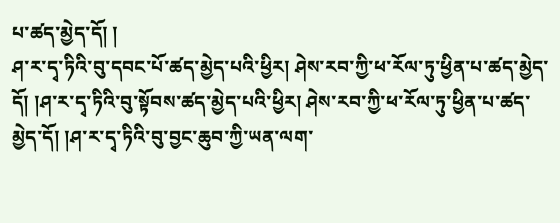པ་ཚད་མྱེད་དོ། །
ཤ་ར་དྭ་ཏིའི་བུ་དབང་པོ་ཚད་མྱེད་པའི་ཕྱིར། ཤེས་རབ་ཀྱི་ཕ་རོལ་ཏུ་ཕྱིན་པ་ཚད་མྱེད་དོ། །ཤ་ར་དྭ་ཏིའི་བུ་སྟོབས་ཚད་མྱེད་པའི་ཕྱིར། ཤེས་རབ་ཀྱི་ཕ་རོལ་ཏུ་ཕྱིན་པ་ཚད་མྱེད་དོ། །ཤ་ར་དྭ་ཏིའི་བུ་བྱང་ཆུབ་ཀྱི་ཡན་ལག་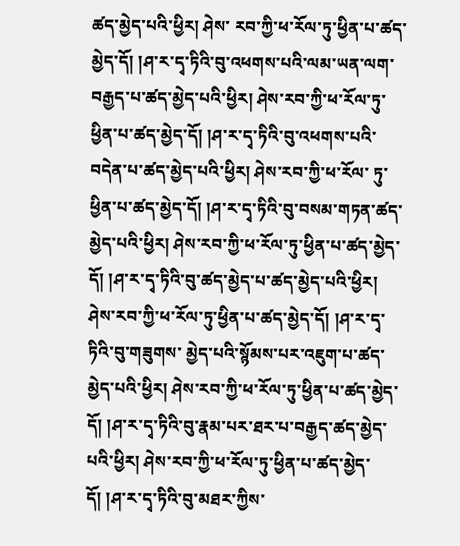ཚད་མྱེད་པའི་ཕྱིར། ཤེས་ རབ་ཀྱི་ཕ་རོལ་ཏུ་ཕྱིན་པ་ཚད་མྱེད་དོ། །ཤ་ར་དྭ་ཏིའི་བུ་འཕགས་པའི་ལམ་ཡན་ལག་བརྒྱད་པ་ཚད་མྱེད་པའི་ཕྱིར། ཤེས་རབ་ཀྱི་ཕ་རོལ་ཏུ་ཕྱིན་པ་ཚད་མྱེད་དོ། །ཤ་ར་དྭ་ཏིའི་བུ་འཕགས་པའི་བདེན་པ་ཚད་མྱེད་པའི་ཕྱིར། ཤེས་རབ་ཀྱི་ཕ་རོལ་ ཏུ་ཕྱིན་པ་ཚད་མྱེད་དོ། །ཤ་ར་དྭ་ཏིའི་བུ་བསམ་གཏན་ཚད་མྱེད་པའི་ཕྱིར། ཤེས་རབ་ཀྱི་ཕ་རོལ་ཏུ་ཕྱིན་པ་ཚད་མྱེད་དོ། །ཤ་ར་དྭ་ཏིའི་བུ་ཚད་མྱེད་པ་ཚད་མྱེད་པའི་ཕྱིར། ཤེས་རབ་ཀྱི་ཕ་རོལ་ཏུ་ཕྱིན་པ་ཚད་མྱེད་དོ། །ཤ་ར་དྭ་ཏིའི་བུ་གཟུགས་ མྱེད་པའི་སྙོམས་པར་འཇུག་པ་ཚད་མྱེད་པའི་ཕྱིར། ཤེས་རབ་ཀྱི་ཕ་རོལ་ཏུ་ཕྱིན་པ་ཚད་མྱེད་དོ། །ཤ་ར་དྭ་ཏིའི་བུ་རྣམ་པར་ཐར་པ་བརྒྱད་ཚད་མྱེད་པའི་ཕྱིར། ཤེས་རབ་ཀྱི་ཕ་རོལ་ཏུ་ཕྱིན་པ་ཚད་མྱེད་དོ། །ཤ་ར་དྭ་ཏིའི་བུ་མཐར་ཀྱིས་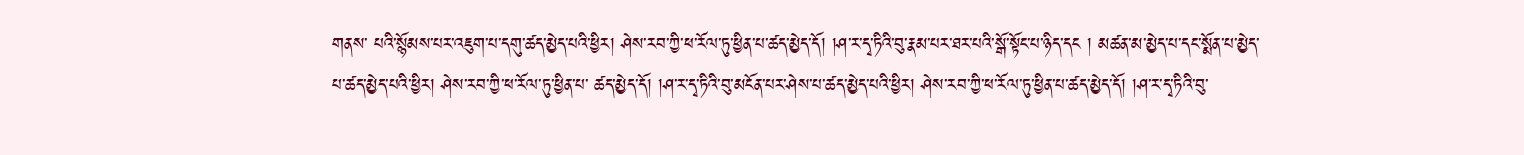གནས་ པའི་སྙོམས་པར་འཇུག་པ་དགུ་ཚད་མྱེད་པའི་ཕྱིར། ཤེས་རབ་ཀྱི་ཕ་རོལ་ཏུ་ཕྱིན་པ་ཚད་མྱེད་དོ། །ཤ་ར་དྭ་ཏིའི་བུ་རྣམ་པར་ཐར་པའི་སྒོ་སྟོང་པ་ཉིད་དང ། མཚན་མ་མྱེད་པ་དང་སྨོན་པ་མྱེད་པ་ཚད་མྱེད་པའི་ཕྱིར། ཤེས་རབ་ཀྱི་ཕ་རོལ་ཏུ་ཕྱིན་པ་ ཚད་མྱེད་དོ། །ཤ་ར་དྭ་ཏིའི་བུ་མངོན་པར་ཤེས་པ་ཚད་མྱེད་པའི་ཕྱིར། ཤེས་རབ་ཀྱི་ཕ་རོལ་ཏུ་ཕྱིན་པ་ཚད་མྱེད་དོ། །ཤ་ར་དྭ་ཏིའི་བུ་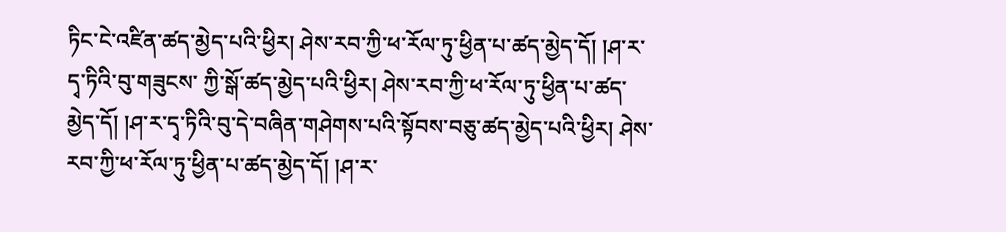ཏིང་ངེ་འཛིན་ཚད་མྱེད་པའི་ཕྱིར། ཤེས་རབ་ཀྱི་ཕ་རོལ་ཏུ་ཕྱིན་པ་ཚད་མྱེད་དོ། །ཤ་ར་དྭ་ཏིའི་བུ་གཟུངས་ ཀྱི་སྒོ་ཚད་མྱེད་པའི་ཕྱིར། ཤེས་རབ་ཀྱི་ཕ་རོལ་ཏུ་ཕྱིན་པ་ཚད་མྱེད་དོ། །ཤ་ར་དྭ་ཏིའི་བུ་དེ་བཞིན་གཤེགས་པའི་སྟོབས་བཅུ་ཚད་མྱེད་པའི་ཕྱིར། ཤེས་རབ་ཀྱི་ཕ་རོལ་ཏུ་ཕྱིན་པ་ཚད་མྱེད་དོ། །ཤ་ར་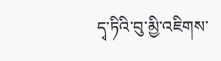དྭ་ཏིའི་བུ་མྱི་འཇིགས་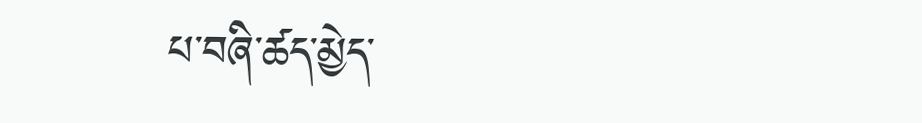པ་བཞི་ཚད་མྱེད་